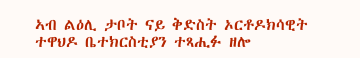ኣብ ልዕሊ ታቦት ናይ ቅድስት ኦርቶዶክሳዊት ተዋህዶ ቤተክርስቲያን ተጻሒፉ ዘሎ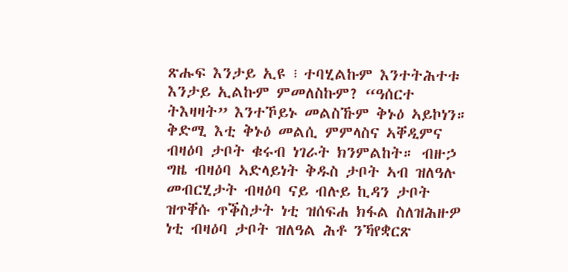ጽሑፍ እንታይ ኢዩ ⵗ ተባሂልኩም እንተትሕተቱ እንታይ ኢልኩም ምመለስኩም? “ዓሰርተ ትእዛዛት” እንተኾይኑ መልስኹም ቅኑዕ ኣይኮነን። ቅድሚ እቲ ቅኑዕ መልሲ ምምላስና ኣቐዲምና ብዛዕባ ታቦት ቁሩብ ነገራት ክንምልከት። ብዙኃ ግዜ ብዛዕባ ኣድላይነት ቅዱስ ታቦት ኣብ ዝለዓሉ መብርሂታት ብዛዕባ ናይ ብሉይ ኪዳን ታቦት ዝጥቐሱ ጥቕስታት ነቲ ዝሰፍሐ ክፋል ስለዝሕዙዎ ነቲ ብዛዕባ ታቦት ዝለዓል ሕቶ ንኻየቋርጽ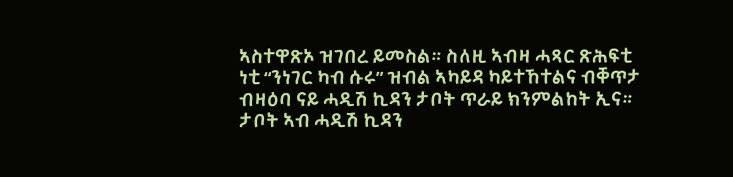ኣስተዋጽኦ ዝገበረ ይመስል። ስለዚ ኣብዛ ሓጻር ጽሕፍቲ ነቲ “ንነገር ካብ ሱሩ” ዝብል ኣካይዳ ካይተኸተልና ብቐጥታ ብዛዕባ ናይ ሓዲሽ ኪዳን ታቦት ጥራይ ክንምልከት ኢና።
ታቦት ኣብ ሓዲሽ ኪዳን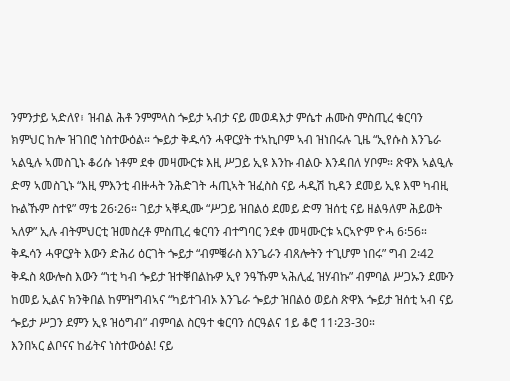ንምንታይ ኣድለየⵗ ዝብል ሕቶ ንምምላስ ጐይታ ኣብታ ናይ መወዳእታ ምሴተ ሐሙስ ምስጢረ ቁርባን ክምህር ከሎ ዝገበሮ ነስተውዕል። ጐይታ ቅዱሳን ሓዋርያት ተኣኪቦም ኣብ ዝነበሩሉ ጊዜ “ኢየሱስ እንጌራ ኣልዒሉ ኣመስጊኑ ቆሪሱ ነቶም ደቀ መዛሙርቱ እዚ ሥጋይ ኢዩ እንኩ ብልዑ እንዳበለ ሃቦም። ጽዋእ ኣልዒሉ ድማ ኣመስጊኑ “እዚ ምእንቲ ብዙሓት ንሕድገት ሓጢኣት ዝፈስስ ናይ ሓዲሽ ኪዳን ደመይ ኢዩ እሞ ካብዚ ኩልኹም ስተዩ” ማቴ 26፡26። ገይታ ኣቐዲሙ “ሥጋይ ዝበልዕ ደመይ ድማ ዝሰቲ ናይ ዘልዓለም ሕይወት ኣለዎ” ኢሉ ብትምህርቲ ዝመስረቶ ምስጢረ ቁርባን ብተግባር ንደቀ መዛሙርቱ ኣርኣዮም ዮሓ 6፡56። ቅዱሳን ሓዋርያት እውን ድሕሪ ዕርገት ጐይታ “ብምቑራስ እንጌራን ብጸሎትን ተጊሆም ነበሩ” ግብ 2፡42 ቅዱስ ጳውሎስ እውን “ነቲ ካብ ጐይታ ዝተቐበልኩዎ ኢየ ንዓኹም ኣሕሊፈ ዝሃብኩ” ብምባል ሥጋኡን ደሙን ከመይ ኢልና ክንቅበል ከምዝግብኣና “ካይተገብኦ እንጌራ ጐይታ ዝበልዕ ወይስ ጽዋእ ጐይታ ዝሰቲ ኣብ ናይ ጐይታ ሥጋን ደምን ኢዩ ዝዕግብ” ብምባል ስርዓተ ቁርባን ሰርዓልና 1ይ ቆሮ 11፡23-30።
እንበኣር ልቦናና ከፊትና ነስተውዕል! ናይ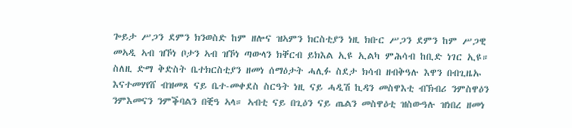ጐይታ ሥጋን ደምን ክንወስድ ከም ዘሎና ዝኣምን ክርስቲያን ነዚ ክቡር ሥጋን ደምን ከም ሥጋዊ መኣዲ ኣብ ዝኾነ ቦታን ኣብ ዝኾነ ጣውላን ክቐርብ ይክእል ኢዩ ኢልካ ምሕሳብ ከቢድ ነገር ኢዩ። ስለዚ ድማ ቅድስት ቤተክርስቲያን ዘመነ ሰማዕታት ሓሊፉ ስደታ ክሳብ ዘብቅዓሉ እዋን በብጊዜኡ እናተመሃየሸ ብዝመጸ ናይ ቤተ-መቀደስ ስርዓት ነዚ ናይ ሓዲሽ ኪዳን መስዋእቲ ብኽብሪ ንምስዋዕን ንምእመናን ንምቕባልን በቒዓ ኣላ። ኣብቲ ናይ በጊዕን ናይ ጤልን መስዋዕቲ ዝስውዓሉ ዝነበረ ዘመነ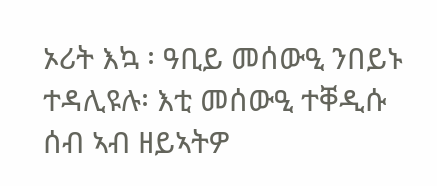ኦሪት እኳ ፡ ዓቢይ መሰውዒ ንበይኑ ተዳሊዩሉ፡ እቲ መሰውዒ ተቐዲሱ ሰብ ኣብ ዘይኣትዎ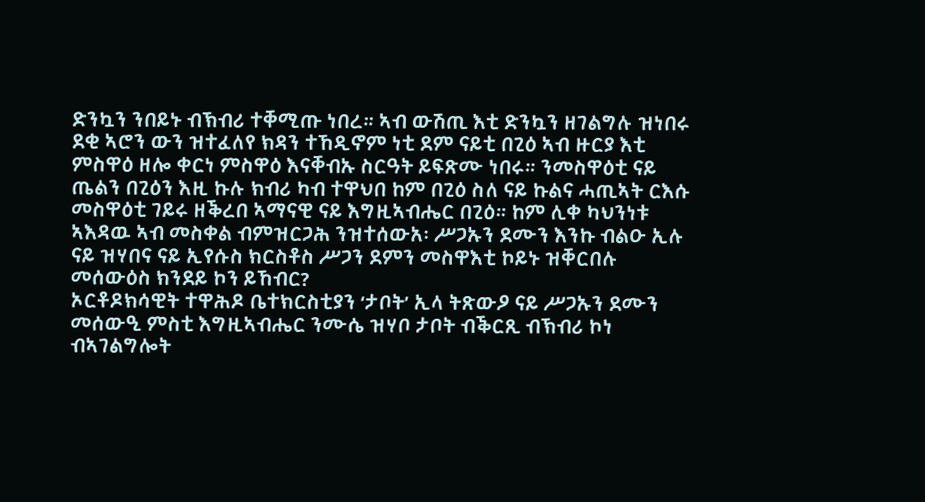ድንኳን ንበይኑ ብኽብሪ ተቐሚጡ ነበረ። ኣብ ውሽጢ እቲ ድንኳን ዘገልግሉ ዝነበሩ ደቂ ኣሮን ውን ዝተፈለየ ክዳን ተኸዲኖም ነቲ ደም ናይቲ በጊዕ ኣብ ዙርያ እቲ ምስዋዕ ዘሎ ቀርነ ምስዋዕ እናቐብኡ ስርዓት ይፍጽሙ ነበሩ። ንመስዋዕቲ ናይ ጤልን በጊዕን እዚ ኩሉ ክብሪ ካብ ተዋህበ ከም በጊዕ ስለ ናይ ኩልና ሓጢኣት ርእሱ መስዋዕቲ ገይሩ ዘቕረበ ኣማናዊ ናይ እግዚኣብሔር በጊዕ። ከም ሊቀ ካህንነቱ ኣእዳዉ ኣብ መስቀል ብምዝርጋሕ ንዝተሰውአ፡ ሥጋኡን ደሙን እንኩ ብልዑ ኢሉ ናይ ዝሃበና ናይ ኢየሱስ ክርስቶስ ሥጋን ደምን መስዋእቲ ኮይኑ ዝቐርበሉ መሰውዕስ ክንደይ ኮን ይኸብር?
ኦርቶዶክሳዊት ተዋሕዶ ቤተክርስቲያን ‘ታቦት’ ኢላ ትጽውዖ ናይ ሥጋኡን ደሙን መሰውዒ ምስቲ እግዚኣብሔር ንሙሴ ዝሃቦ ታቦት ብቕርጺ ብኽብሪ ኮነ ብኣገልግሎት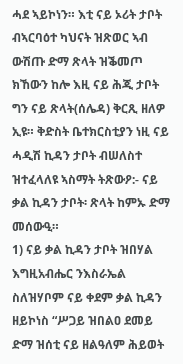ሓደ ኣይኮነን። እቲ ናይ ኦሪት ታቦት ብኣርባዕተ ካህናት ዝጽወር ኣብ ውሽጡ ድማ ጽላት ዝቕመጦ ክኸውን ከሎ እዚ ናይ ሕጂ ታቦት ግን ናይ ጽላት(ሰሌዳ) ቅርጺ ዘለዎ ኢዩ። ቅድስት ቤተክርስቲያን ነዚ ናይ ሓዲሽ ኪዳን ታቦት ብሠለስተ ዝተፈላለዩ ኣስማት ትጽውዖ:- ናይ ቃል ኪዳን ታቦት፡ ጽላት ከምኡ ድማ መሰውዒ።
1) ናይ ቃል ኪዳን ታቦት ዝበሃል እግዚአብሔር ንእስራኤል ስለዝሃቦም ናይ ቀደም ቃል ኪዳን ዘይኮነስ “ሥጋይ ዝበልዐ ደመይ ድማ ዝሰቲ ናይ ዘልዓለም ሕይወት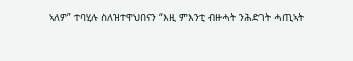ኣለዎ” ተባሂሉ ስለዝተዋህበናን “እዚ ምእንቲ ብዙሓት ንሕድገት ሓጢኣት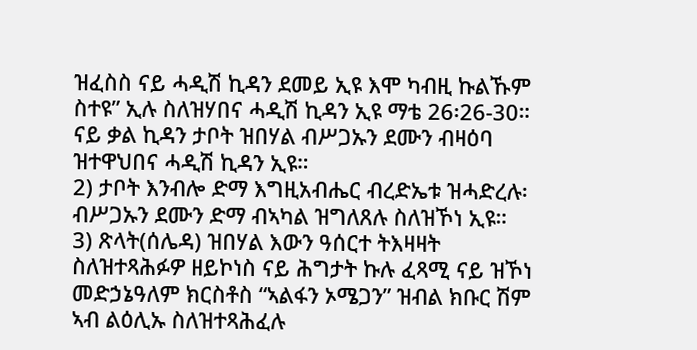ዝፈስስ ናይ ሓዲሽ ኪዳን ደመይ ኢዩ እሞ ካብዚ ኩልኹም ስተዩ” ኢሉ ስለዝሃበና ሓዲሽ ኪዳን ኢዩ ማቴ 26፡26-30። ናይ ቃል ኪዳን ታቦት ዝበሃል ብሥጋኡን ደሙን ብዛዕባ ዝተዋህበና ሓዲሽ ኪዳን ኢዩ።
2) ታቦት እንብሎ ድማ እግዚአብሔር ብረድኤቱ ዝሓድረሉ፡ ብሥጋኡን ደሙን ድማ ብኣካል ዝግለጸሉ ስለዝኾነ ኢዩ።
3) ጽላት(ሰሌዳ) ዝበሃል እውን ዓሰርተ ትእዛዛት ስለዝተጻሕፉዎ ዘይኮነስ ናይ ሕግታት ኩሉ ፈጻሚ ናይ ዝኾነ መድኃኔዓለም ክርስቶስ “ኣልፋን ኦሜጋን” ዝብል ክቡር ሽም ኣብ ልዕሊኡ ስለዝተጻሕፈሉ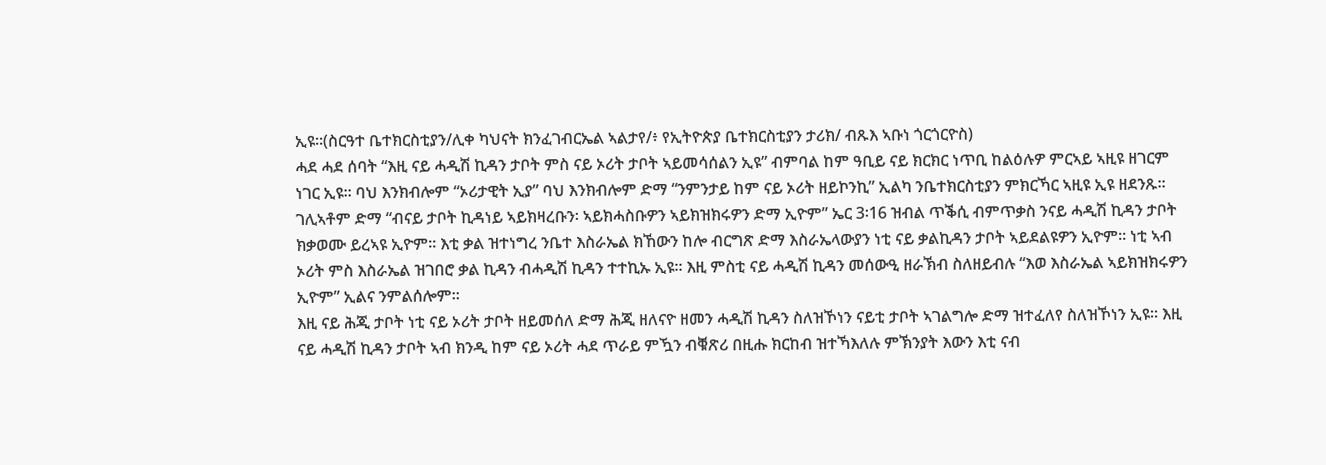ኢዩ።(ስርዓተ ቤተክርስቲያን/ሊቀ ካህናት ክንፈገብርኤል ኣልታየ/፥ የኢትዮጵያ ቤተክርስቲያን ታሪክ/ ብጹእ ኣቡነ ጎርጎርዮስ)
ሓደ ሓደ ሰባት “እዚ ናይ ሓዲሽ ኪዳን ታቦት ምስ ናይ ኦሪት ታቦት ኣይመሳሰልን ኢዩ” ብምባል ከም ዓቢይ ናይ ክርክር ነጥቢ ከልዕሉዎ ምርኣይ ኣዚዩ ዘገርም ነገር ኢዩ። ባህ እንክብሎም “ኦሪታዊት ኢያ” ባህ እንክብሎም ድማ “ንምንታይ ከም ናይ ኦሪት ዘይኮንኪ” ኢልካ ንቤተክርስቲያን ምክርኻር ኣዚዩ ኢዩ ዘደንጹ። ገሊኣቶም ድማ “ብናይ ታቦት ኪዳነይ ኣይክዛረቡን፡ ኣይክሓስቡዎን ኣይክዝክሩዎን ድማ ኢዮም” ኤር 3፡16 ዝብል ጥቕሲ ብምጥቃስ ንናይ ሓዲሽ ኪዳን ታቦት ክቃወሙ ይረኣዩ ኢዮም። እቲ ቃል ዝተነግረ ንቤተ እስራኤል ክኸውን ከሎ ብርግጽ ድማ እስራኤላውያን ነቲ ናይ ቃልኪዳን ታቦት ኣይደልዩዎን ኢዮም። ነቲ ኣብ ኦሪት ምስ እስራኤል ዝገበሮ ቃል ኪዳን ብሓዲሽ ኪዳን ተተኪኡ ኢዩ። እዚ ምስቲ ናይ ሓዲሽ ኪዳን መሰውዒ ዘራኽብ ስለዘይብሉ “እወ እስራኤል ኣይክዝክሩዎን ኢዮም” ኢልና ንምልሰሎም።
እዚ ናይ ሕጂ ታቦት ነቲ ናይ ኦሪት ታቦት ዘይመሰለ ድማ ሕጂ ዘለናዮ ዘመን ሓዲሽ ኪዳን ስለዝኾነን ናይቲ ታቦት ኣገልግሎ ድማ ዝተፈለየ ስለዝኾነን ኢዩ። እዚ ናይ ሓዲሽ ኪዳን ታቦት ኣብ ክንዲ ከም ናይ ኦሪት ሓደ ጥራይ ምዃን ብቑጽሪ በዚሑ ክርከብ ዝተኻእለሉ ምኽንያት እውን እቲ ናብ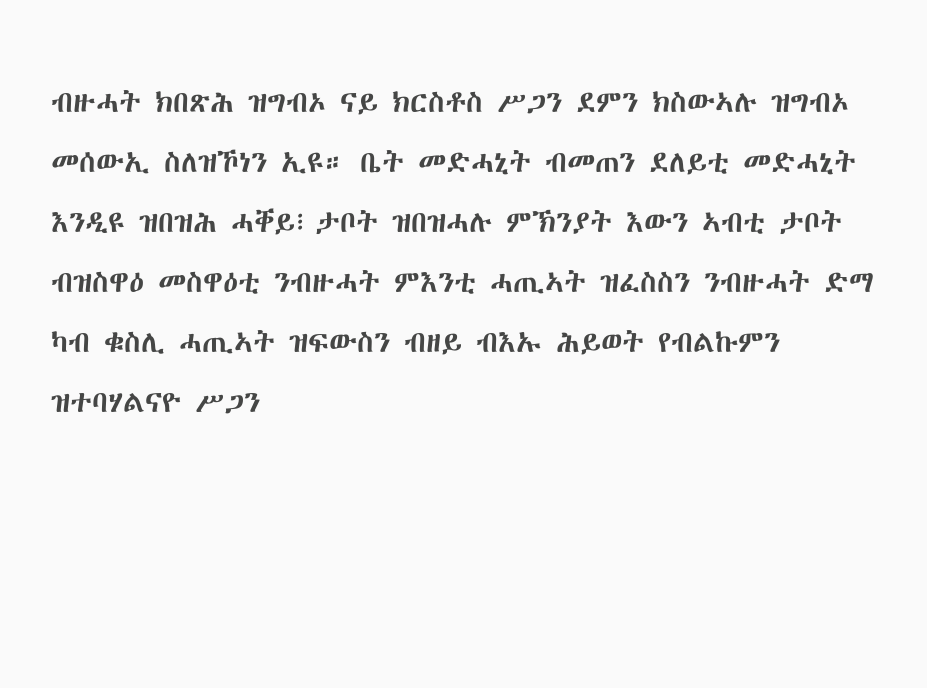ብዙሓት ክበጽሕ ዝግብኦ ናይ ክርስቶስ ሥጋን ደምን ክስውኣሉ ዝግብኦ መሰውኢ ስለዝኾነን ኢዩ። ቤት መድሓኒት ብመጠን ደለይቲ መድሓኒት እንዲዩ ዝበዝሕ ሓቐይⵗ ታቦት ዝበዝሓሉ ምኽንያት እውን ኣብቲ ታቦት ብዝስዋዕ መስዋዕቲ ንብዙሓት ምእንቲ ሓጢኣት ዝፈስስን ንብዙሓት ድማ ካብ ቁስሊ ሓጢኣት ዝፍውስን ብዘይ ብእኡ ሕይወት የብልኩምን ዝተባሃልናዮ ሥጋን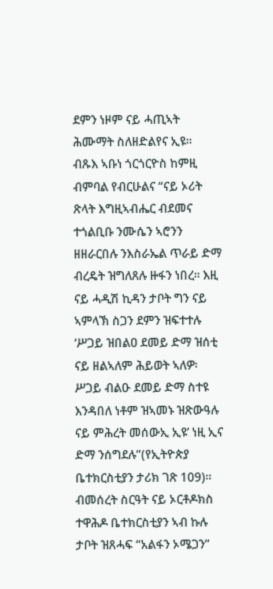ደምን ነዞም ናይ ሓጢኣት ሕሙማት ስለዘድልየና ኢዩ።
ብጹእ ኣቡነ ጎርጎርዮስ ከምዚ ብምባል የብርሁልና “ናይ ኦሪት ጽላት እግዚኣብሔር ብደመና ተጎልቢቡ ንሙሴን ኣሮንን ዘዘራርበሉ ንእስራኤል ጥራይ ድማ ብረዴት ዝግለጸሉ ዙፋን ነበረ። እዚ ናይ ሓዲሽ ኪዳን ታቦት ግን ናይ ኣምላኽ ስጋን ደምን ዝፍተተሉ ‘ሥጋይ ዝበልዐ ደመይ ድማ ዝሰቲ ናይ ዘልኣለም ሕይወት ኣለዎ፡ ሥጋይ ብልዑ ደመይ ድማ ስተዩ እንዳበለ ነቶም ዝኣመኑ ዝጽውዓሉ ናይ ምሕረት መሰውኢ ኢዩ’ ነዚ ኢና ድማ ንሰግደሉ”(የኢትዮጵያ ቤተክርስቲያን ታሪክ ገጽ 109)።
ብመሰረት ስርዓት ናይ ኦርቶዶክስ ተዋሕዶ ቤተክርስቲያን ኣብ ኩሉ ታቦት ዝጸሓፍ “አልፋን ኦሜጋን”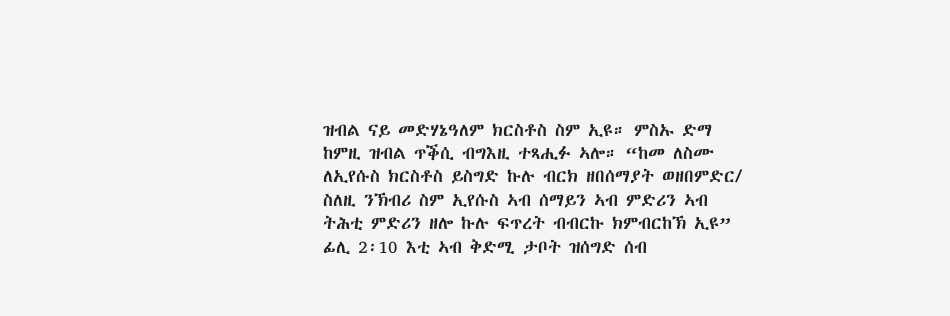ዝብል ናይ መድሃኔዓለም ክርስቶስ ስም ኢዩ። ምስኡ ድማ ከምዚ ዝብል ጥቕሲ ብግእዚ ተጻሒፉ ኣሎ። “ከመ ለስሙ ለኢየሱስ ክርስቶስ ይስግድ ኩሉ ብርክ ዘበሰማያት ወዘበምድር/ ስለዚ ንኽብሪ ስም ኢየሱስ ኣብ ሰማይን ኣብ ምድሪን ኣብ ትሕቲ ምድሪን ዘሎ ኩሉ ፍጥረት ብብርኩ ክምብርከኽ ኢዩ” ፊሊ 2፡10 እቲ ኣብ ቅድሚ ታቦት ዝሰግድ ሰብ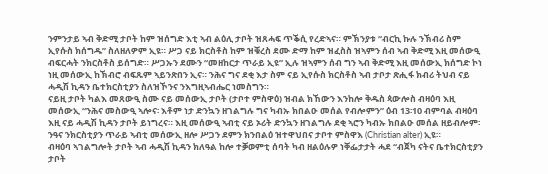ንምንታይ ኣብ ቅድሚ ታቦት ከም ዝሰግድ እቲ ኣብ ልዕሊ ታቦት ዝጸሓፍ ጥቕሲ የረድኣና። ምኽንያቱ “ብርኪ ኩሉ ንኽብሪ ስም ኢየሱስ ክሰግዱ” ስለዘለዎም ኢዩ። ሥጋ ናይ ክርስቶስ ከም ዝቑረስ ደሙ ድማ ከም ዝፈስስ ዝኣምን ሰብ ኣብ ቅድሚ እዚ መሰውዒ ብፍርሓት ንክርስቶስ ይሰግድ። ሥጋኡን ደሙን “መዘከርታ ጥራይ ኢዩ” ኢሉ ዝኣምን ሰብ ግን ኣብ ቅድሚ እዚ መሰውኢ ክሰግድ ኮነ ነዚ መሰውኢ ከኽብሮ ብፍጹም ኣይንጽበን ኢና። ንሕና ግና ደቂ እታ ስም ናይ ኢየሱስ ክርስቶስ ኣብ ታቦታ ጽሒፋ ክብሪ ትህብ ናይ ሓዲሽ ኪዳን ቤተክርስቲያን ስለዝኾንና ንእግዚኣብሔር ነመስግን።
ናይዚ ታቦት ካልእ መጸውዒ ስሙ ናይ መሰውኢ ታቦት (ታቦተ ምስዋዕ) ዝብል ክኸውን እንከሎ ቅዱስ ጳውሎስ ብዛዕባ እዚ መሰውኢ “ንሕና መስውዒ ኣሎና፡ እቶም ነታ ድንኳን ዘገልግሉ ግና ካብኡ ክበልዑ መሰል የብሎምን” ዕብ 13፡10 ብምባል ብዛዕባ እዚ ናይ ሓዲሽ ኪዳን ታቦት ይነግረና። እዚ መሰውዒ ኣብቲ ናይ ኦሪት ድንኳን ዘገልግሉ ደቂ ኣሮን ካብኡ ክበልዑ መሰል ዘይብሎም፡ ንዓና ንክርስቲያን ጥራይ ኣብቲ መሰውኢ ዘሎ ሥጋን ደምን ክንበልዕ ዝተዋህበና ታቦተ ምስዋእ (Christian alter) ኢዩ።
ብዛዕባ ኣገልግሎት ታቦት ኣብ ሓዲሽ ኪዳን ክለዓል ከሎ ተቓወምቲ ሰባት ካብ ዘልዕሉዎ ነቐፌታታት ሓደ “ብጀካ ናትና ቤተክርስቲያን ታቦት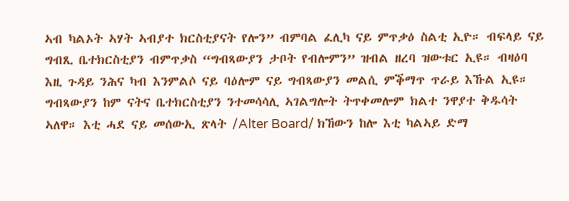ኣብ ካልኦት ኣሃት ኣብያተ ክርስቲያናት የሎን” ብምባል ፈሊካ ናይ ምጥቃዕ ስልቲ ኢዮ። ብፍላይ ናይ ግብጺ ቤተክርስቲያን ብምጥቃስ “ግብጻውያን ታቦት የብሎምን” ዝብል ዘረባ ዝውቱር ኢዩ። ብዛዕባ እዚ ጉዳይ ንሕና ካብ እንምልሶ ናይ ባዕሎም ናይ ግብጻውያን መልሲ ምቕማጥ ጥራይ እኹል ኢዩ። ግብጻውያን ከም ናትና ቤተክርስቲያን ንተመሳሳሊ ኣገልግሎት ትጥቀመሎም ክልተ ንዋያተ ቅዱሳት ኣለዋ። እቲ ሓደ ናይ መሰውኢ ጽላት /Alter Board/ ክኸውን ከሎ እቲ ካልኣይ ድማ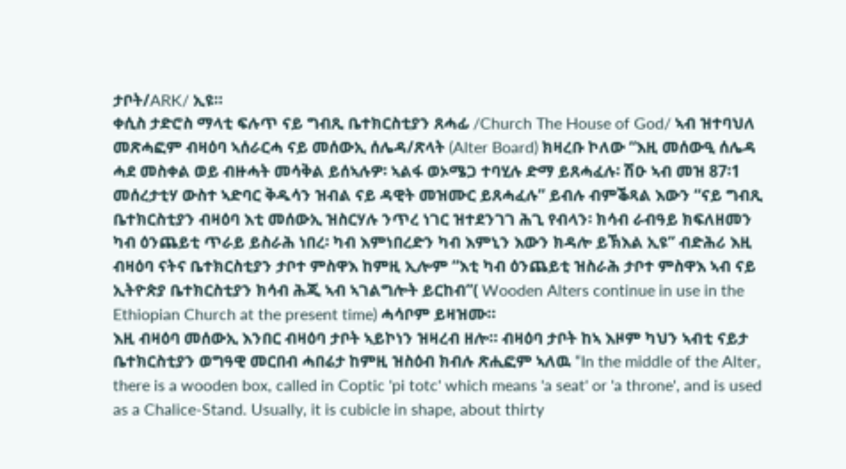ታቦት/ARK/ ኢዩ።
ቀሲስ ታድሮስ ማላቲ ፍሉጥ ናይ ግብጺ ቤተክርስቲያን ጸሓፊ /Church The House of God/ ኣብ ዝተባህለ መጽሓፎም ብዛዕባ ኣሰራርሓ ናይ መሰውኢ ሰሌዳ/ጽላት (Alter Board) ክዛረቡ ኮለው “እዚ መሰውዒ ሰሌዳ ሓደ መስቀል ወይ ብዙሓት መሳቅል ይሰኣሉዎ፡ ኣልፋ ወኦሜጋ ተባሂሉ ድማ ይጸሓፈሉ፡ ሽዑ ኣብ መዝ 87፡1 መሰረታቲሃ ውስተ ኣድባር ቅዱሳን ዝብል ናይ ዳዊት መዝሙር ይጸሓፈሉ” ይብሉ ብምቕጻል እውን “ናይ ግብጺ ቤተክርስቲያን ብዛዕባ እቲ መሰውኢ ዝስርሃሉ ንጥረ ነገር ዝተደንገገ ሕጊ የብላን፡ ክሳብ ራብዓይ ክፍለዘመን ካብ ዕንጨይቲ ጥራይ ይስራሕ ነበረ፡ ካብ እምነበረድን ካብ እምኒን እውን ክዳሎ ይኽእል ኢዩ” ብድሕሪ እዚ ብዛዕባ ናትና ቤተክርስቲያን ታቦተ ምስዋእ ከምዚ ኢሎም “እቲ ካብ ዕንጨይቲ ዝስራሕ ታቦተ ምስዋእ ኣብ ናይ ኢትዮጵያ ቤተክርስቲያን ክሳብ ሕጂ ኣብ ኣገልግሎት ይርከብ”( Wooden Alters continue in use in the Ethiopian Church at the present time) ሓሳቦም ይዛዝሙ።
እዚ ብዛዕባ መሰውኢ እንበር ብዛዕባ ታቦት ኣይኮነን ዝዛረብ ዘሎ። ብዛዕባ ታቦት ከኣ እዞም ካህን ኣብቲ ናይታ ቤተክርስቲያን ወግዓዊ መርበብ ሓበሬታ ከምዚ ዝስዕብ ክብሉ ጽሒፎም ኣለዉ “In the middle of the Alter, there is a wooden box, called in Coptic 'pi totc' which means 'a seat' or 'a throne', and is used as a Chalice-Stand. Usually, it is cubicle in shape, about thirty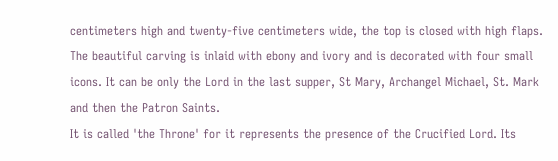centimeters high and twenty-five centimeters wide, the top is closed with high flaps. The beautiful carving is inlaid with ebony and ivory and is decorated with four small icons. It can be only the Lord in the last supper, St Mary, Archangel Michael, St. Mark and then the Patron Saints.
It is called 'the Throne' for it represents the presence of the Crucified Lord. Its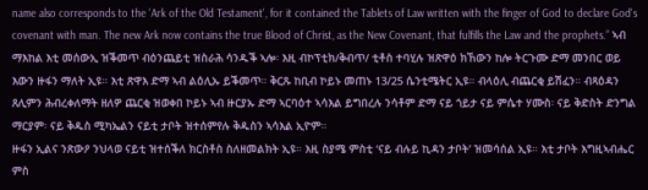name also corresponds to the 'Ark of the Old Testament', for it contained the Tablets of Law written with the finger of God to declare God's covenant with man. The new Ark now contains the true Blood of Christ, as the New Covenant, that fulfills the Law and the prophets.” ኣብ ማእከል እቲ መሰውኢ ዝቕመጥ ብዕንጨይቲ ዝስራሕ ሳንዱቕ ኣሎ፡ እዚ ብኮፕቲክ/ቅብጥ/ ቲቶስ ተባሂሉ ዝጽዋዕ ክኸውን ከሎ ትርጉሙ ድማ መንበር ወይ እውን ዙፋን ማለት ኢዩ። እቲ ጽዋእ ድማ ኣብ ልዕሊኡ ይቕመጥ። ቅርጹ ከቢብ ኮይኑ መጠኑ 13/25 ሴንቲሜትር ኢዩ። ብላዕሊ ብጨርቂ ይሽፈን። ብጻዕዳን ጸሊምን ሕብረቀለማት ዘለዎ ጨርቂ ዝወቀበ ኮይኑ ኣብ ዙርያኡ ድማ ኣርባዕተ ኣሳእል ይግበረሉ ንሳቶም ድማ ናይ ጎይታ ናይ ምሴተ ሃሙስ፡ ናይ ቅድስት ድንግል ማርያም፡ ናይ ቅዱስ ሚካኤልን ናይቲ ታቦት ዝተሰምየሉ ቅዱስን ኣሳእል ኢዮም።
ዙፋን ኢልና ንጽውዖ ንህላወ ናይቲ ዝተሰቕለ ክርስቶስ ስለዘመልክት ኢዩ። እዚ ስያሜ ምስቲ ‘ናይ ብሉይ ኪዳን ታቦት’ ዝመሳሰል ኢዩ። እቲ ታቦት እግዚኣብሔር ምስ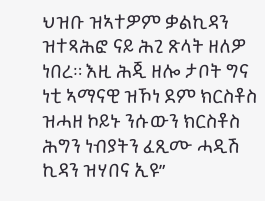ህዝቡ ዝኣተዎም ቃልኪዳን ዝተጻሕፎ ናይ ሕጊ ጽላት ዘለዎ ነበረ። እዚ ሕጂ ዘሎ ታቦት ግና ነቲ ኣማናዊ ዝኾነ ደም ክርስቶስ ዝሓዘ ኮይኑ ንሱውን ክርስቶስ ሕግን ነብያትን ፈጺሙ ሓዲሽ ኪዳን ዝሃበና ኢዩ”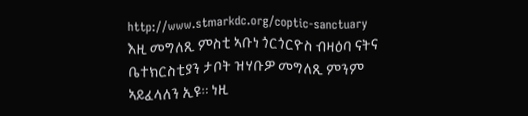http://www.stmarkdc.org/coptic-sanctuary እዚ መግለጺ ምስቲ ኣቡነ ጎርጎርዮስ ብዛዕባ ናትና ቤተክርስቲያን ታቦት ዝሃቡዎ መግለጺ ምንም ኣይፈላለን ኢዩ። ነዚ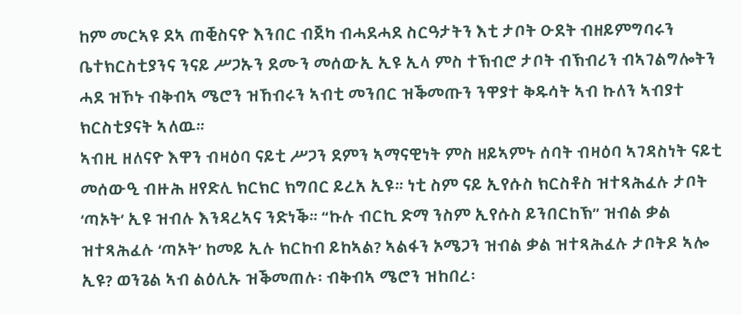ከም መርኣዩ ደኣ ጠቒስናዮ እንበር ብጀካ ብሓደሓደ ስርዓታትን እቲ ታቦት ዑደት ብዘይምግባሩን ቤተክርስቲያንና ንናይ ሥጋኡን ደሙን መሰውኢ ኢዩ ኢላ ምስ ተኽብሮ ታቦት ብኽብሪን ብኣገልግሎትን ሓደ ዝኾኑ ብቅብኣ ሜሮን ዝኸብሩን ኣብቲ መንበር ዝቕመጡን ንዋያተ ቅዱሳት ኣብ ኩለን ኣብያተ ክርስቲያናት ኣለዉ።
ኣብዚ ዘለናዮ እዋን ብዛዕባ ናይቲ ሥጋን ደምን ኣማናዊነት ምስ ዘይኣምኑ ሰባት ብዛዕባ ኣገዳስነት ናይቲ መሰውዒ ብዙሕ ዘየድሊ ክርክር ክግበር ይረአ ኢዩ። ነቲ ስም ናይ ኢየሱስ ክርስቶስ ዝተጻሕፈሉ ታቦት ‘ጣኦት’ ኢዩ ዝብሉ እንዳረኣና ንድነቕ። “ኩሉ ብርኪ ድማ ንስም ኢየሱስ ይንበርከኽ” ዝብል ቃል ዝተጻሕፈሉ ‘ጣኦት’ ከመይ ኢሉ ክርከብ ይከኣል? ኣልፋን ኦሜጋን ዝብል ቃል ዝተጻሕፈሉ ታቦትዶ ኣሎ ኢዩ? ወንጌል ኣብ ልዕሊኡ ዝቕመጠሉ፡ ብቅብኣ ሜሮን ዝከበረ፡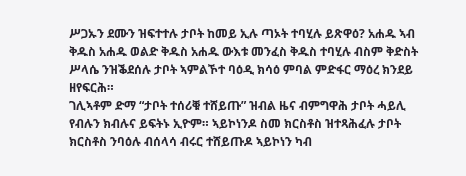ሥጋኡን ደሙን ዝፍተተሉ ታቦት ከመይ ኢሉ ጣኦት ተባሂሉ ይጽዋዕ? አሐዱ ኣብ ቅዱስ አሐዱ ወልድ ቅዱስ አሐዱ ውእቱ መንፈስ ቅዱስ ተባሂሉ ብስም ቅድስት ሥላሴ ንዝቕደሰሉ ታቦት ኣምልኾተ ባዕዲ ክሳዕ ምባል ምድፋር ማዕረ ክንደይ ዘየፍርሕ።
ገሊኣቶም ድማ “ታቦት ተሰሪቑ ተሸይጡ” ዝብል ዜና ብምግዋሕ ታቦት ሓይሊ የብሉን ክብሉና ይፍትኑ ኢዮም። ኣይኮነንዶ ስመ ክርስቶስ ዝተጻሕፈሉ ታቦት ክርስቶስ ንባዕሉ ብሰላሳ ብሩር ተሸይጡዶ ኣይኮነን ካብ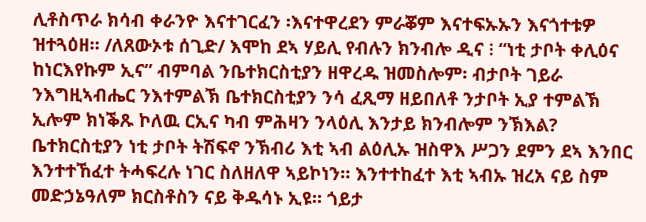ሊቶስጥራ ክሳብ ቀራንዮ እናተገርፈን ፡እናተዋረደን ምራቖም እናተፍኡኡን እናጎተቱዎ ዝተጓዕዘ። /ለጸውኦቱ ሰጊድ/ እሞከ ደኣ ሃይሊ የብሉን ክንብሎ ዲና ⵗ “ነቲ ታቦት ቀሊዕና ከነርእየኩም ኢና” ብምባል ንቤተክርስቲያን ዘዋረዱ ዝመስሎም፡ ብታቦት ገይራ ንእግዚኣብሔር ንእተምልኽ ቤተክርስቲያን ንሳ ፈጺማ ዘይበለቶ ንታቦት ኢያ ተምልኽ ኢሎም ክነቕጹ ኮለዉ ርኢና ካብ ምሕዛን ንላዕሊ እንታይ ክንብሎም ንኽእል? ቤተክርስቲያን ነቲ ታቦት ትሽፍኖ ንኽብሪ እቲ ኣብ ልዕሊኡ ዝስዋእ ሥጋን ደምን ደኣ እንበር እንተተኸፈተ ትሓፍረሉ ነገር ስለዘለዋ ኣይኮነን። እንተተከፈተ እቲ ኣብኡ ዝረአ ናይ ስም መድኃኔዓለም ክርስቶስን ናይ ቅዱሳኑ ኢዩ። ጎይታ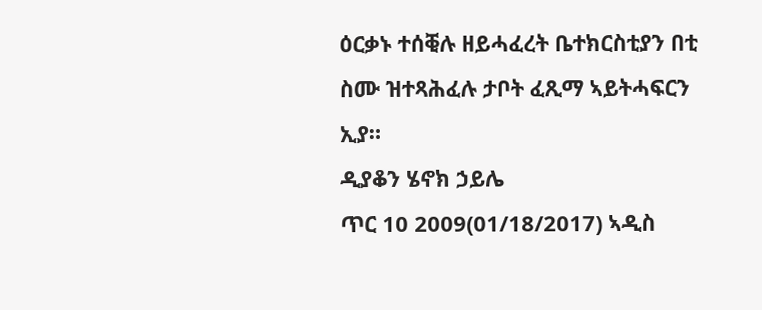ዕርቃኑ ተሰቒሉ ዘይሓፈረት ቤተክርስቲያን በቲ ስሙ ዝተጻሕፈሉ ታቦት ፈጺማ ኣይትሓፍርን ኢያ።
ዲያቆን ሄኖክ ኃይሌ
ጥር 10 2009(01/18/2017) ኣዲስ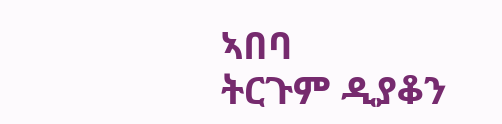ኣበባ
ትርጉም ዲያቆን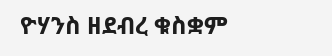ዮሃንስ ዘደብረ ቁስቋም